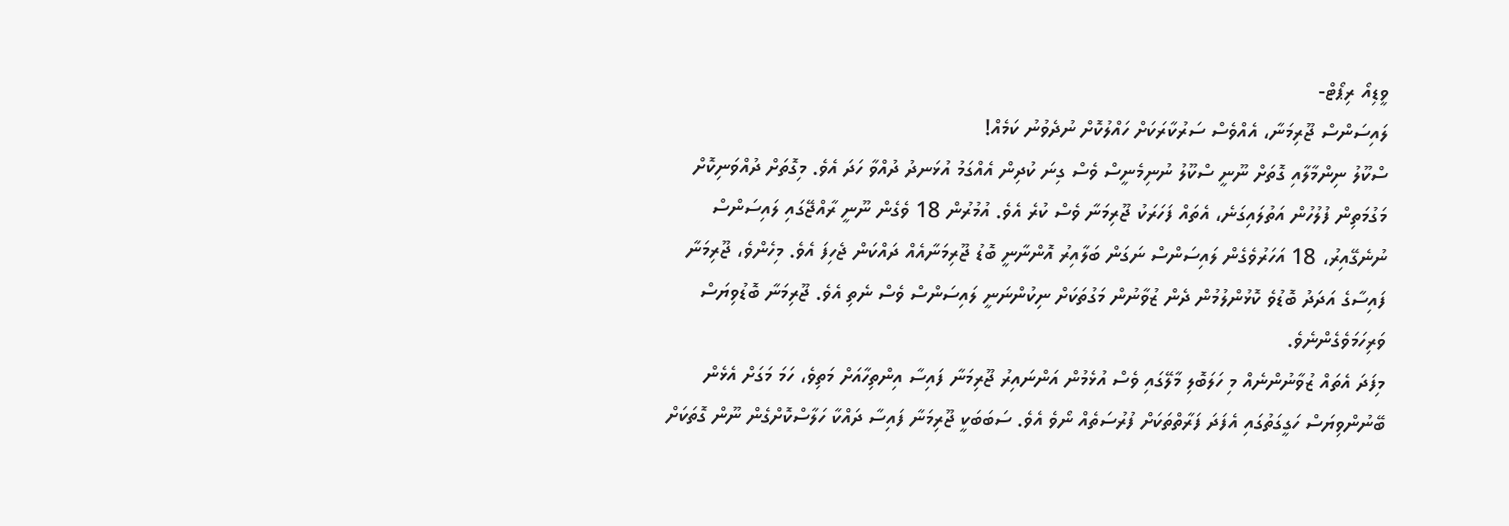ވީޑިއޯ ރިޕޯޓް-
ލައިސަންސް ޖޫރިމަނާ، އެއްވެސް ސަރުކާރަކަށް ހައްލުކޮށް ނުދެވުނު ކަމެއް!
ސްކޫލު ނިންމާލާއި ގޮތަށް ނޫނީ ސްކޫލު ނުނިމެނީސް ވެސް ގިނަ ކުދިން އެއްގަމު އުޅަނދު ދުއްވާ ހަދަ އެވެ. މިގޮތަށް ދުއްވަނިކޮށް މަގުމަތިން ފުލުހުން އަތުލައިގަނެ، އެތައް ފަހަރަކު ޖޫރިމަނާ ވެސް ކުރެ އެވެ. އުމުރުން 18 ވެގެން ނޫނީ ރާއްޖޭގައި ލައިސަންސް ނުނެގޭއިރު، 18 އަހަރުވެގެން ލައިސަންސް ނަގަން ބަލާއިރު އޮންނާނީ ބޮޑު ޖޫރިމަނާއެއް ދައްކަން ޖެހިފަ އެވެ. މިހެންވެ، ޖޫރިމަނާ ފައިސާގެ އަދަދު ބޮޑުވެ ކޮޅުންލުމުން ދެން ޒުވާނުން މަގުތަކަށް ނިކުންނަނީ ލައިސަންސް ވެސް ނެތި އެވެ. ޖޫރިމަނާ ބޮޑުވިޔަސް ވަރިހަމަވެގެންނެވެ.
މިފަދަ އެތައް ޒުވާނުންނެއް މި ހަލަބޮލި މާލޭގައި ވެސް އުޅެމުން އަންނައިރު ޖޫރިމަނާ ފައިސާ އިންތިހާއަށް މަތިވެ، ހަމަ މަގަށް އެޅެން ބޭނުންވިޔަސް ހަގީގަތުގައި އެފަދަ ފަރާތްތަކަށް ފުރުސަތެއް ނޯވެ އެވެ. ސަބަބަކީ ޖޫރިމަނާ ފައިސާ ދައްކާ ހަލާސްކޮށްގެން ނޫން ގޮތަކަށް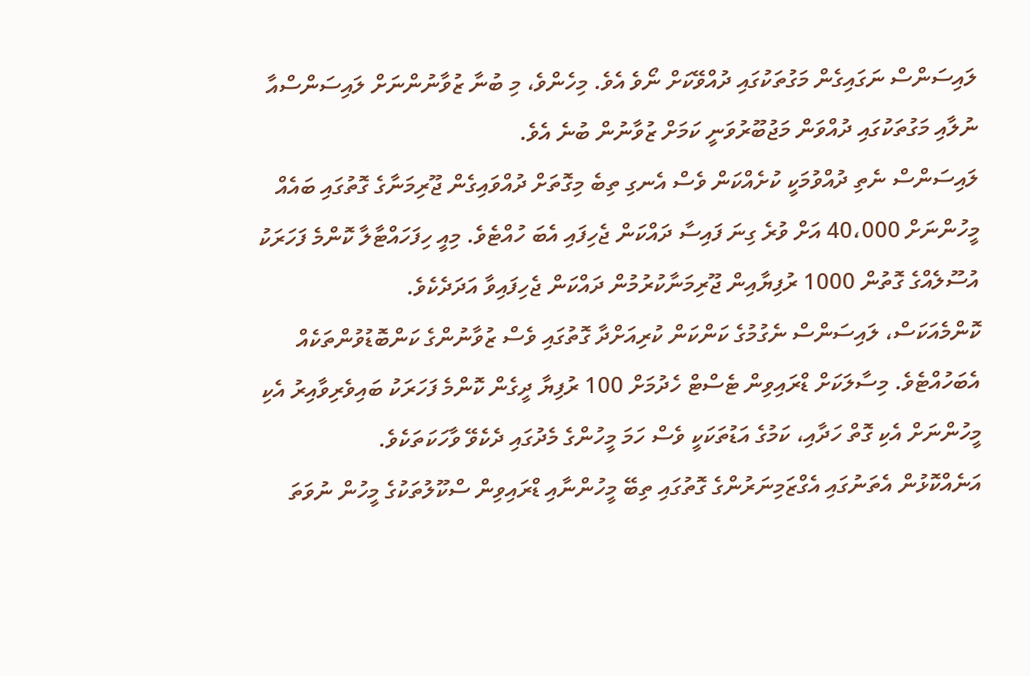ލައިސަންސް ނަގައިގެން މަގުތަކުގައި ދުއްވޭކަށް ނޯވެ އެވެ. މިހެންވެ، މި ބުނާ ޒުވާނުންނަށް ލައިސަންސްއާ ނުލާއި މަގުތަކުގައި ދުއްވަން މަޖުބޫރުވަނީ ކަމަށް ޒުވާނުން ބުނެ އެވެ.
ލައިސަންސް ނެތި ދުއްވުމަކީ ކުށެއްކަން ވެސް އެނގި ތިބެ މިގޮތަށް ދުއްވައިގެން ޖޫރިމަނާގެ ގޮތުގައި ބައެއް މީހުންނަށް 40،000 އަށް ވުރެ ގިނަ ފައިސާ ދައްކަން ޖެހިފައި އެބަ ހުއްޓެވެ. މިއީ ހިފަހައްޓާލާ ކޮންމެ ފަހަރަކު އުސޫލެއްގެ ގޮތުން 1000 ރުފިޔާއިން ޖޫރިމަނާކުރުމުން ދައްކަން ޖެހިފައިވާ އަދަދެކެވެ.
ކޮންމެއަކަސް، ލައިސަންސް ނެގުމުގެ ކަންކަން ކުރިއަށްދާ ގޮތުގައި ވެސް ޒުވާނުންގެ ކަންބޮޑުވުންތަކެއް އެބަހުއްޓެވެ. މިސާލަކަށް ޑްރައިވިން ޓެސްޓް ހެދުމަށް 100 ރުފިޔާ ދީގެން ކޮންމެ ފަހަރަކު ބައިވެރިވާއިރު އެކި މީހުންނަށް އެކި ގޮތް ހަދާއި، ކަމުގެ އަޑުތަކަކީ ވެސް ހަމަ މީހުންގެ މެދުގައި ދެކެވޭ ވާހަކަތަކެވެ.
އަނެއްކޮޅުން އެތަނުގައި އެގްޒަމިނަރުންގެ ގޮތުގައި ތިބޭ މީހުންނާއި ޑްރައިވިން ސްކޫލުތަކުގެ މީހުން ނުވަތަ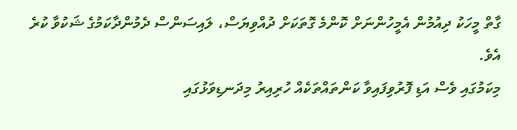ގާތް މީހަކު ދިއުމުން އެމީހުންނަށް ކޮންމެ ގޮތަކަށް ދުއްވިޔަސް، ލައިސަންސް ދެމުންދާކަމުގެ ޝަކުވާ ކުރެ އެވެ.
މިކަމުގައި ވެސް އަޑި ފޮރުވިފައިވާ ކަންތައްތަކެއް ހުރިއިރު މިދަނޑިވަޅުގައި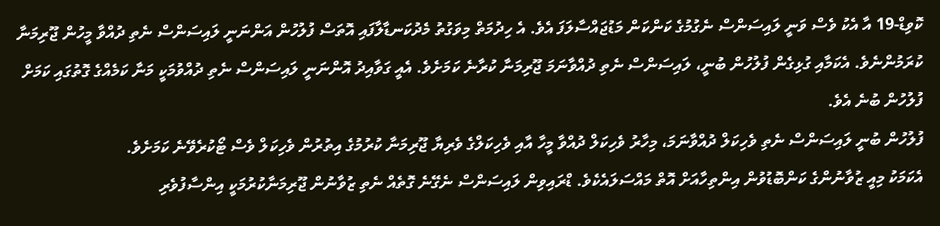ކޮވިޑް-19 އާ އެކު ވެސް ވަނީ ލައިސަންސް ނެގުމުގެ ކަންކަން މަޑުޖައްސާލަފަ އެވެ. އެ ހިދުމަތް މިވަގުތު މެދުކަނޑާލާފައި އޮތަސް ފުލުހުން އަންނަނީ ލައިސަންސް ނެތި ދުއްވާ މީހުން ޖޫރިމަނާ ކުރަމުންނެވެ. އެކަމާއި ގުޅިގެން ފުލުހުން ބުނީ، ލައިސަންސް ނެތި ދުއްވާނަމަ ޖޫރިމަނާ ކުރާނެ ކަމަށެވެ. އެއީ ގަވާއިދު އޮންނަނީ ލައިސަންސް ނެތި ދުއްވުމަކީ މަނާ ކަމެއްގެ ގޮތުގައި ކަމަށް ފުލުހުން ބުނެ އެވެ.
ފުލުހުން ބުނީ ލައިސަންސް ނެތި ވެހިކަލް ދުއްވާނަމަ، މިހާރު ވެހިކަލް ދުއްވާ މީހާ އާއި ވެހިކަލްގެ ވެރިޔާ ޖޫރިމަނާ ކުރުމުގެ އިތުރުން ވެހިކަލް ވެސް ޓޯކުރެވޭނެ ކަމަށެވެ.
އެކަމަކު މިއީ ޒުވާނުންގެ ކަންބޮޑުވުން އިންތިހާއަށް އޮތް މައްސަލައެކެވެ. ޑްރައިވިން ލައިސަންސް ނެގޭނެ ގޮތެއް ނެތި ޒުވާނުން ޖޫރިމަނާކުރުމަކީ އިންސާފުވެރި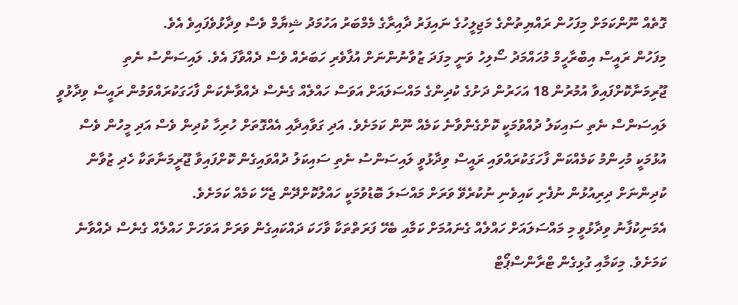ގޮތެއް ނޫންކަމަށް މިފަހުން ރައްޔިތުންގެ މަޖިލީހުގެ ނައިފަރު ދާއިރާގެ މެމްބަރު އަހުމަދު ޝިޔާމް ވެސް ވިދާޅުވެފައިވެ އެވެ.
މިފަހުން ރައީސް އިބްރާހީމް މުހައްމަދު ސޯލިހު ވަނީ މިފަދަ ޒުވާނުންނަށް އުފާވެރި ހަބަރެއް ވެސް ދެއްވާފަ އެވެ. ލައިސަންސު ނެތި ޖޫރިމަނާކޮށްފައިވާ އުމުރުން 18 އަހަރުން ދަށުގެ ކުދިންގެ މައްސަލައަށް އަވަސް ހައްލެއް ގެނެސް ދެއްވާނެކަން ފާހަގަކުރައްވަމުން ރައީސް ވިދާޅުވީ ލައިސަންސް ނެތި ސައިކަލު ދުއްވުމަކީ ކޮށްގެންވާނެ ކަމެއް ނޫން ކަމަށެވެ. އަދި ގަވާއިދާއި އެއްގޮތަށް ހުރިހާ ކުދިން ވެސް އަދި މީހުން ވެސް އުޅުމަކީ މުހިންމު ކަމެއްކަން ފާހަގަކުރައްވައި ރައީސް ވިދާޅުވީ ލައިސަންސު ނެތި ސައިކަލު ދުއްވައިގެން ކޮށްފައިވާ ޖޫރީމަނާތަކާ ހެދި ޒުވާން ކުދިންނަށް ދިރިއުޅުން ނުފެށި ކައިވެނި ނުކުރެވޭ ވަރަށް މައްސަލަ ބޮޑުވުމަކީ ހައްލުކޮށްދޭން ޖެހޭ ކަމެއް ކަމަށެވެ.
އެމަނިކުފާނު ވިދާޅުވީ މި މައްސަލައަށް ހައްލެއް ގެނައުމަށް ކަމާއި ބެހޭ ފަރަތްތަކާ ވާހަކަ ދައްކައިގެން ވަރަށް އަވަހަށް ހައްލެއް ގެނެސް ދެއްވާނެ ކަމަށެވެ. މިކަމާއި ގުޅިގެން ޓްރާންސްޕޯޓް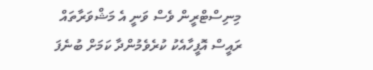މިނިސްޓްރީން ވެސް ވަނީ އެ މަޝްވަރާތައް ރައީސް އޮފީހާއެކު ކުރެވެމުންދާ ކަމަށް ބުނެފަ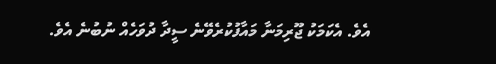އެވެ. އެކަމަކު ޖޫރިމަނާ މައާފުކުރެވޭނެ ސީދާ ދުވަހެއް ނުބުނެ އެވެ.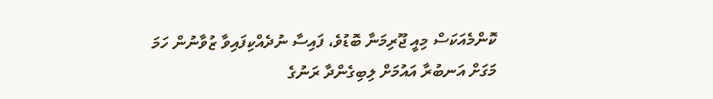ކޮންމެއަކަސް މިއީ ޖޫރިމަނާ ބޮޑުވެ، ފައިސާ ނުދެއްކިފައިވާ ޒުވާނުން ހަމަ މަގަށް އަނބުރާ އައުމަށް ލިބިގެންދާ ރަނުގެ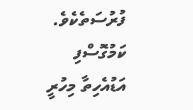ފުރުސަތެކެވެ.
ކަމުގޮސްފި
އަޑުއެހިތާ މިހުރީ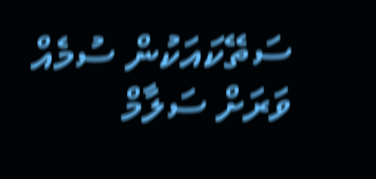ސަތޭކައަކުން ސުމެއް
ވަރަށް ސަލާމް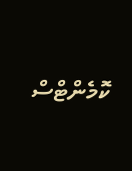ކޮމެންޓްސް